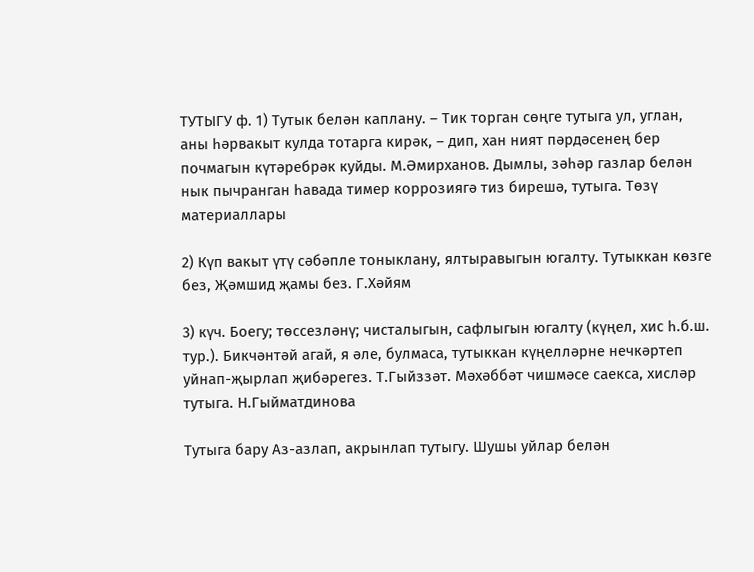ТУТЫГУ ф. 1) Тутык белән каплану. – Тик торган сөңге тутыга ул, углан, аны һәрвакыт кулда тотарга кирәк, – дип, хан ният пәрдәсенең бер почмагын күтәребрәк куйды. М.Әмирханов. Дымлы, зәһәр газлар белән нык пычранган һавада тимер коррозиягә тиз бирешә, тутыга. Төзү материаллары

2) Күп вакыт үтү сәбәпле тоныклану, ялтыравыгын югалту. Тутыккан көзге без, Җәмшид җамы без. Г.Хәйям

3) күч. Боегу; төссезләнү; чисталыгын, сафлыгын югалту (күңел, хис һ.б.ш. тур.). Бикчәнтәй агай, я әле, булмаса, тутыккан күңелләрне нечкәртеп уйнап-җырлап җибәрегез. Т.Гыйззәт. Мәхәббәт чишмәсе саекса, хисләр тутыга. Н.Гыйматдинова

Тутыга бару Аз-азлап, акрынлап тутыгу. Шушы уйлар белән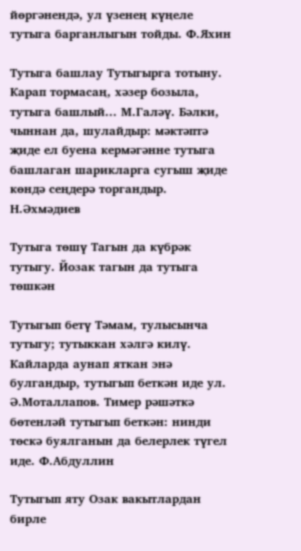йөргәнендә, ул үзенең күңеле тутыга барганлыгын тойды. Ф.Яхин

Тутыга башлау Тутыгырга тотыну. Карап тормасаң, хәзер бозыла, тутыга башлый... М.Галәү. Бәлки, чыннан да, шулайдыр: мәктәптә җиде ел буена кермәгәнне тутыга башлаган шарикларга сугыш җиде көндә сеңдерә торгандыр. Н.Әхмәдиев

Тутыга төшү Тагын да күбрәк тутыгу. Йозак тагын да тутыга төшкән

Тутыгып бетү Тәмам, тулысынча тутыгу; тутыккан хәлгә килү. Кайларда аунап яткан энә булгандыр, тутыгып беткән иде ул. Ә.Моталлапов. Тимер рәшәткә бөтенләй тутыгып беткән: нинди төскә буялганын да белерлек түгел иде. Ф.Абдуллин

Тутыгып яту Озак вакытлардан бирле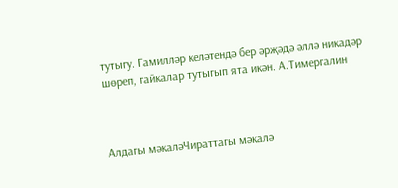тутыгу. Гамилләр келәтендә бер әрҗәдә әллә никадәр шөреп, гайкалар тутыгып ята икән. А.Тимергалин



Алдагы мәкаләЧираттагы мәкалә